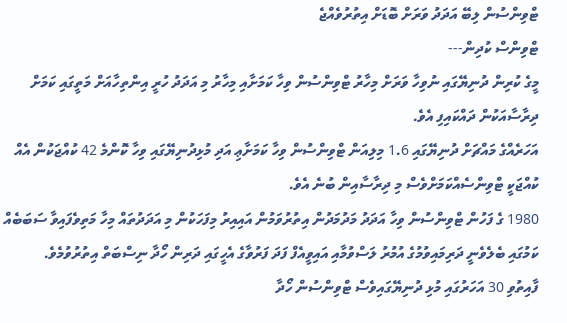ޓްވިންސުން ލިބޭ އަދަދު ވަރަށް ބޮޑަށް އިތުރުވެއްޖެ
ޓްވިންސް ކުދިން---
މީގެ ކުރިން ދުނިޔޭގައި ނުވިހާ ވަރަށް މިހާރު ޓްވިންސުން ވިހާ ކަމަށާއި މިހާރު މި އަދަދު ހުރީ އިންތިހާއަށް މަތީގައި ކަމަށް ދިރާސާއަކުން ދައްކައިފި އެވެ.
އަހަރެއްގެ މައްޗަށް ދުނިޔޭގައި 1.6 މިލިއަން ޓްވިންސުން ވިހާ ކަމަށާޢި އަދި މުޅިދުނިޔޭގައި ވިހާ ކޮންމެ 42 ކުއްޖަކުން އެއް ކުއްޖަކީ ޓްވިންސެއްކަމަށްވެސް މި ދިރާސާއިން ބުނެ އެވެ.
1980 ގެ ފަހުން ޓްވިންސުން ވިހާ އަދަދު މަދުމަދުން އިތުރުވަމުން އައިއިރު މިފަހަކުން މި އަދަދުތައް މިހާ މަތިވެފައިވާ ސަބަބެއް ކަމުގައި ބެލެވެނީ ދަރިމައިވުމުގެ އުމުރު ލަސްވުމާއި އައިވީއެފް ފަދަ ފަރުވާގެ އެހީގައި ދަރިން ހޯދާ ނިސްބަތް އިތުރުވުމެވެ.
ފާއިތުވި 30 އަހަރުގައި މުޅި ދުނިޔޭގައިވެސް ޓްވިންސުން ހޯދާ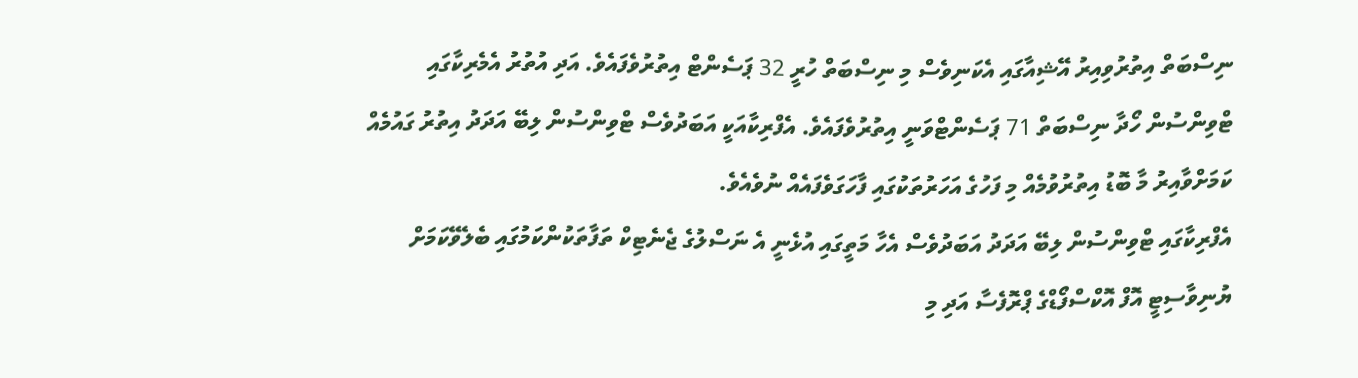ނިސްބަތް އިތުރުވިއިރު އޭޝިއާގައި އެކަނިވެސް މި ނިސްބަތް ހުރީ 32 ޕަސެންޓް އިތުރުވެފައެވެ. އަދި އުތުރު އެމެރިކާގައި ޓްވިންސުން ހޯދާ ނިސްބަތް 71 ޕަސެންޓްވަނީ އިތުރުވެފައެވެ. އެފްރިކާއަކީ އަބަދުވެސް ޓްވިންސުން ލިބޭ އަދަދު އިތުރު ގައުމެއް ކަމަށްވާއިރު މާ ބޮޑު އިތުރުވުމެއް މި ފަހުގެ އަހަރުތަކުގައި ފާހަގަވެފައެއް ނުވެއެވެ.
އެފްރިކާގައި ޓްވިންސުން ލިބޭ އަދަދު އަބަދުވެސް އެހާ މަތީގައި އުޅެނީ އެ ނަސްލުގެ ޖެނެޓިކް ތަފާތަކުންކަމުގައި ބެލެވޭކަމަށް ޔުނިވާސިޓީ އޮފް އޮކްސްފޯޑްގެ ޕްރޮފެސާ އަދި މި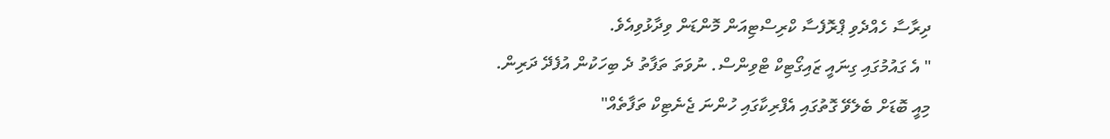ދިރާސާ ހެއްދެވި ޕްރޮފެސާ ކްރިސްޓިއަން މޮންޑަން ވިދާޅުވިއެވެ.
" އެ ގައުމުގައި ގިނައީ ޒައިގޯޓިކް ޓްވިންސް. ނުވަތަ ތަފާތު ދެ ބިހަކުން އުފެދޭ ދަރިން. މިއީ ބޮޑަށް ބެލެވޭ ގޮތުގައި އެފްރިކާގައި ހުންނަ ޖެނެޓިކް ތަފާތެއް"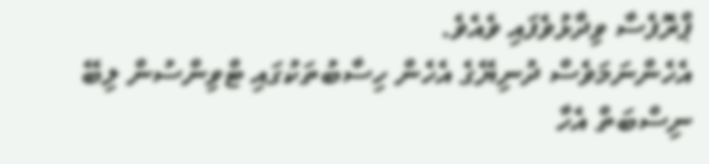ޕްރޮފެސާ ވިދާޅުވެފައި ވެއެވެ.
އެހެންނަމަވެސް ދުނިޔޭގެ އެހެން ހިސާބުތަކުގައި ޓްވިންސުން ލިބޭ ނިސްބަތް އެހާ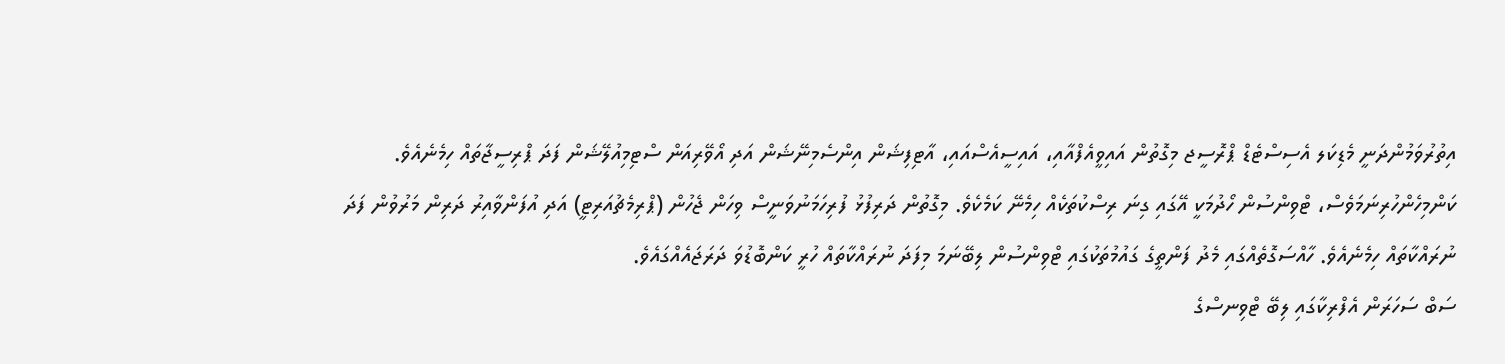އިތުރުވަމުންދަނީ މެޑިކަލ އެސިސްޓެޑް ޕްރޮސީޖ މިގޮތުން އައިވީއެފްއާއި، އައިސީއެސްއައި، އާޓިފިޝަން އިންސެމިނޭޝަން އަދި އޯވޭރިއަން ސްޓިމިއުލޭޝަން ފަދަ ޕްރިސީޖާތައް ހިމެނެއެވެ.
ކަންމިހެންހުރިނަމަވެސް، ޓްވިންސުން ހޯދުމަކީ އޭގައި ގިނަ ރިސްކުތަކެއް ހިމެނޭ ކަމެކެވެ. މިގޮތުން ދަރިފުޅު ފުރިހަމަނުވަނީސް ވިހަން ޖެހުން (ޕްރިމެޗުއަރިޓީ) އަދި އުފަންވާއިރު ދަރިން މަރުވުން ފަދަ ނުރައްކާތައް ހިމެނެއެވެ. ހާއްސަގޮތެއްގައި މެދު ފަންތީގެ ގައުމުތަކުގައި ޓްވިންސުން ލިބޭނަމަ މިފަދަ ނުރައްކާތައް ހުރީ ކަންބޮޑުވަ ދަރަޖައެއްގައެވެ.
ސަބް ސަހަރަން އެފްރިކާގައި ލިބޭ ޓްވިނސްގެ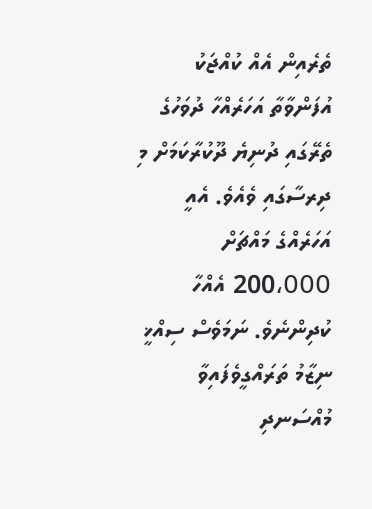ތެރެއިން އެއް ކުއްޖަކު އުފަންވާތާ އަހަރެއްހާ ދުވަހުގެ ތެރޭގައި ދުނިޔެ ދޫކުރާކަމަށް މި ދިރސާގައި ވެއެވެ. އެއީ އަހަރެއްގެ މައްޗަށް 200،000 އެއްހާ ކުދިންނެވެ. ނަމަވެސް ސިއްޚީ ނިޒާމު ތަރައްގީވެފައިވާ މުއްސަނދި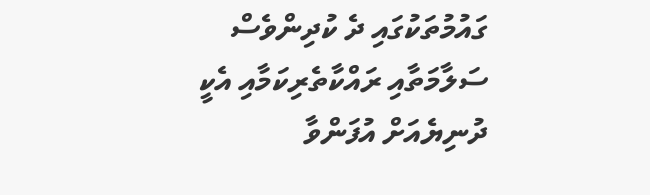ގައުމުތަކުގައި ދެ ކުދިންވެސް ސަލާމަތާއި ރައްކާތެރިކަމާއި އެކީ ދުނިޔެއަށް އުފަންވާ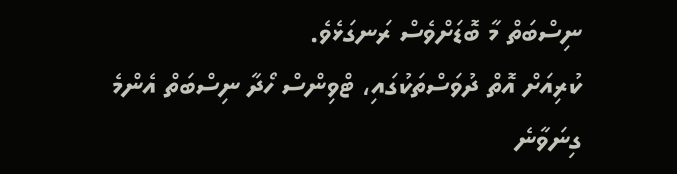ނިސްބަތް މާ ބޮޑަށްވެސް ރަނގަޅެވެ.
ކުރިއަށް އޮތް ދުވަސްތަކުގައި، ޓްވިންސް ހޯދާ ނިސްބަތް އެންމެ ގިނަވާނެ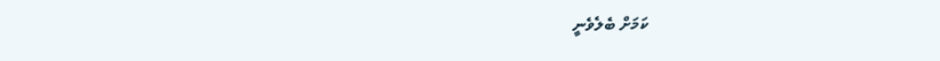ކަމަށް ބެލެވެނީ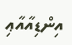އިންޑިއާއާޢި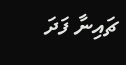ޗައިނާ ފަދަ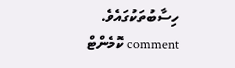ހިސާބުތަކުގައެވެ.
comment ކޮމެންޓް